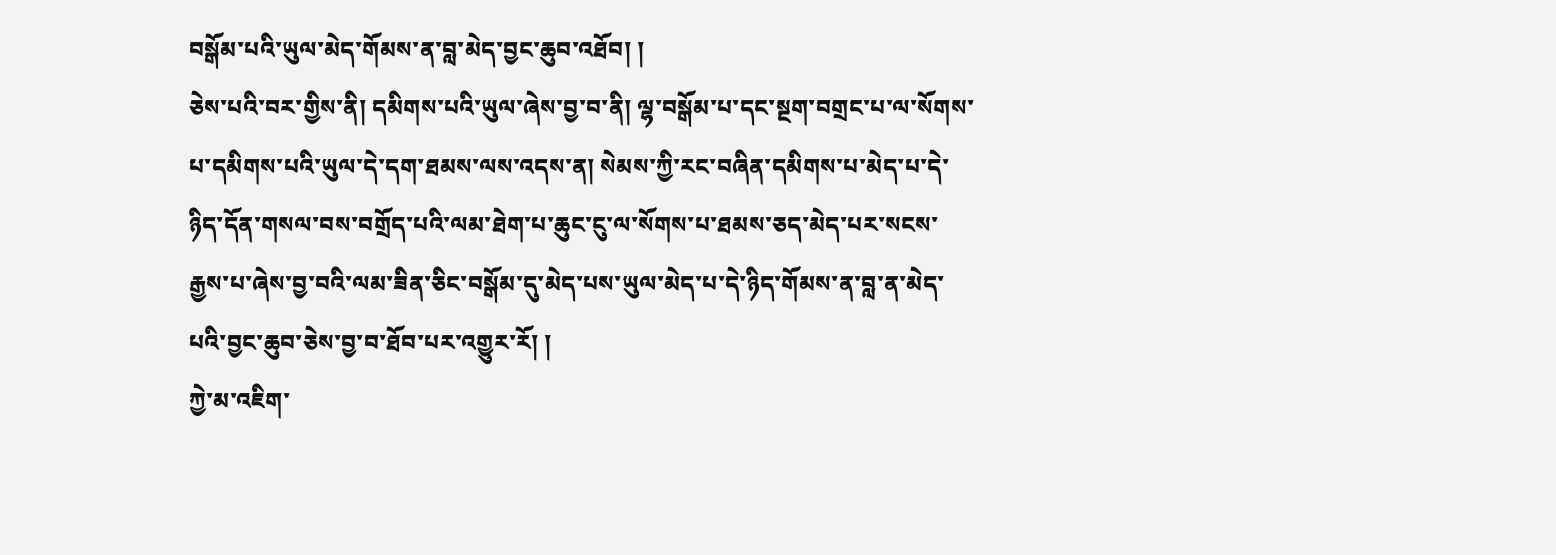བསྒོམ་པའི་ཡུལ་མེད་གོམས་ན་བླ་མེད་བྱང་ཆུབ་འཐོབ། །
ཅེས་པའི་བར་གྱིས་ནི། དམིགས་པའི་ཡུལ་ཞེས་བྱ་བ་ནི། ལྷ་བསྒོམ་པ་དང་སྔག་བགྲང་པ་ལ་སོགས་པ་དམིགས་པའི་ཡུལ་དེ་དག་ཐམས་ལས་འདས་ན། སེམས་ཀྱི་རང་བཞིན་དམིགས་པ་མེད་པ་དེ་ཉིད་དོན་གསལ་བས་བགྲོད་པའི་ལམ་ཐེག་པ་ཆུང་ངུ་ལ་སོགས་པ་ཐམས་ཅད་མེད་པར་སངས་རྒྱས་པ་ཞེས་བྱ་བའི་ལམ་ཟིན་ཅིང་བསྒོམ་དུ་མེད་པས་ཡུལ་མེད་པ་དེ་ཉིད་གོམས་ན་བླ་ན་མེད་པའི་བྱང་ཆུབ་ཅེས་བྱ་བ་ཐོབ་པར་འགྱུར་རོ། །
ཀྱེ་མ་འཇིག་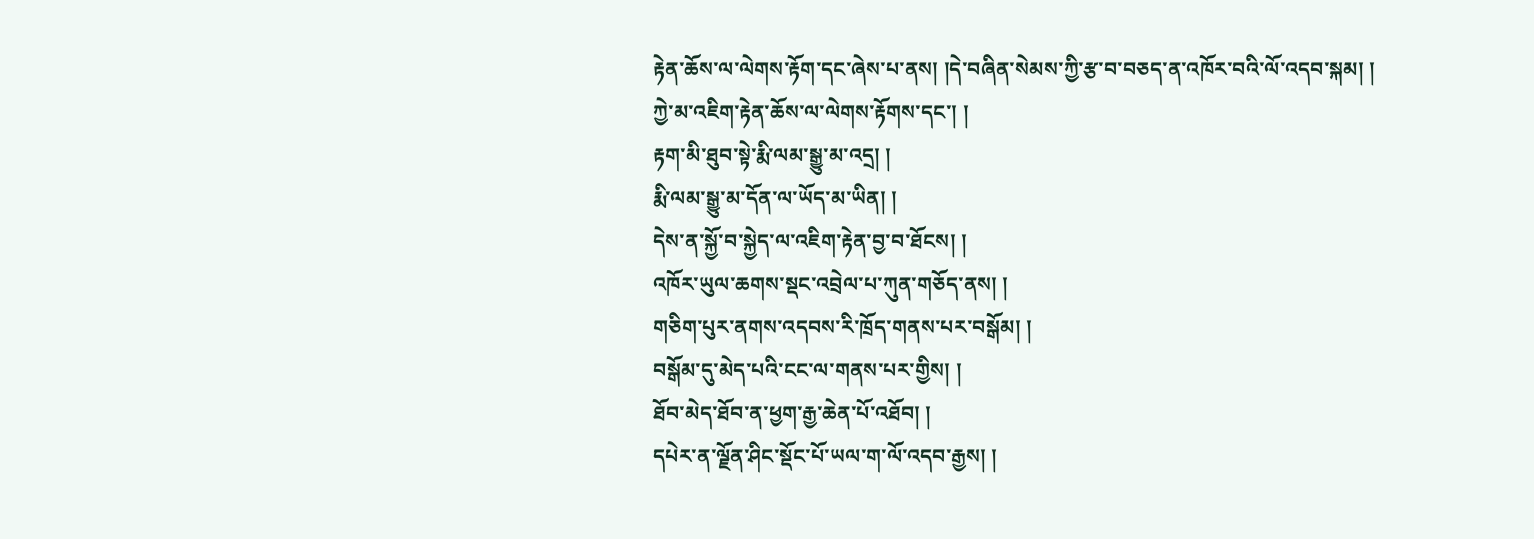རྟེན་ཆོས་ལ་ལེགས་རྟོག་དང་ཞེས་པ་ནས། །དེ་བཞིན་སེམས་ཀྱི་རྩ་བ་བཅད་ན་འཁོར་བའི་ལོ་འདབ་སྐམ། །
ཀྱེ་མ་འཇིག་རྟེན་ཆོས་ལ་ལེགས་རྟོགས་དང་། །
རྟག་མི་ཐུབ་སྟེ་རྨི་ལམ་སྒྱུ་མ་འདྲ། །
རྨི་ལམ་སྒྱུ་མ་དོན་ལ་ཡོད་མ་ཡིན། །
དེས་ན་སྐྱོ་བ་སྐྱེད་ལ་འཇིག་རྟེན་བྱ་བ་ཐོངས། །
འཁོར་ཡུལ་ཆགས་སྡང་འབྲེལ་པ་ཀུན་གཅོད་ནས། །
གཅིག་པུར་ནགས་འདབས་རི་ཁྲོད་གནས་པར་བསྒོམ། །
བསྒོམ་དུ་མེད་པའི་ངང་ལ་གནས་པར་གྱིས། །
ཐོབ་མེད་ཐོབ་ན་ཕྱག་རྒྱ་ཆེན་པོ་འཐོབ། །
དཔེར་ན་ལྗོན་ཤིང་སྡོང་པོ་ཡལ་ག་ལོ་འདབ་རྒྱས། །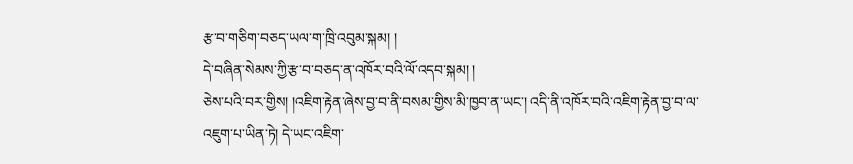རྩ་བ་གཅིག་བཅད་ཡལ་ག་ཁྲི་འབུམ་སྐམ། །
དེ་བཞིན་སེམས་ཀྱི་རྩ་བ་བཅད་ན་འཁོར་བའི་ལོ་འདབ་སྐམ། །
ཅེས་པའི་བར་གྱིས། །འཇིག་རྟེན་ཞེས་བྱ་བ་ནི་བསམ་གྱིས་མི་ཁྱབ་ན་ཡང་། འདི་ནི་འཁོར་བའི་འཇིག་རྟེན་བྱ་བ་ལ་འཇུག་པ་ཡིན་ཏེ། དེ་ཡང་འཇིག་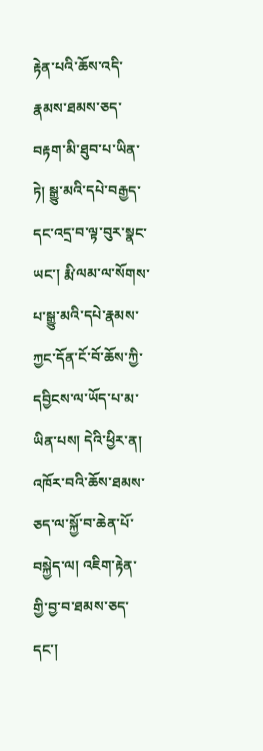རྟེན་པའི་ཆོས་འདི་རྣམས་ཐམས་ཅད་བརྟག་མི་ཐུབ་པ་ཡིན་ཏེ། སྒྱུ་མའི་དཔེ་བརྒྱད་དང་འདྲ་བ་ལྟ་བུར་སྣང་ཡང་། རྨི་ལམ་ལ་སོགས་པ་སྒྱུ་མའི་དཔེ་རྣམས་ཀྱང་དོན་ངོ་བོ་ཆོས་ཀྱི་དབྱིངས་ལ་ཡོད་པ་མ་ཡིན་པས། དེའི་ཕྱིར་ན། འཁོར་བའི་ཆོས་ཐམས་ཅད་ལ་སྐྱོ་བ་ཆེན་པོ་བསྐྱེད་ལ། འཇིག་རྟེན་གྱི་བྱ་བ་ཐམས་ཅད་དང་།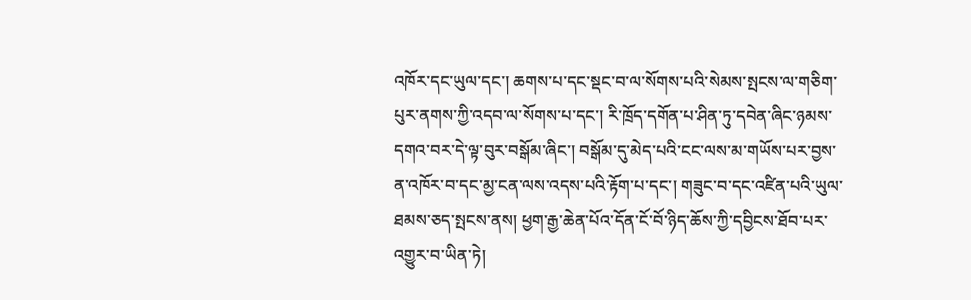འཁོར་དང་ཡུལ་དང་། ཆགས་པ་དང་སྡང་བ་ལ་སོགས་པའི་སེམས་སྤངས་ལ་གཅིག་པུར་ནགས་ཀྱི་འདབ་ལ་སོགས་པ་དང་། རི་ཁྲོད་དགོན་པ་ཤིན་ཏུ་དབེན་ཞིང་ཉམས་དགའ་བར་དེ་ལྟ་བུར་བསྒོམ་ཞིང་། བསྒོམ་དུ་མེད་པའི་ངང་ལས་མ་གཡོས་པར་བྱས་ན་འཁོར་བ་དང་མྱ་ངན་ལས་འདས་པའི་རྟོག་པ་དང་། གཟུང་བ་དང་འཛིན་པའི་ཡུལ་ཐམས་ཅད་སྤངས་ནས། ཕྱག་རྒྱ་ཆེན་པོའ་དོན་ངོ་བོ་ཉིད་ཆོས་ཀྱི་དབྱིངས་ཐོབ་པར་འགྱུར་བ་ཡིན་ཏེ།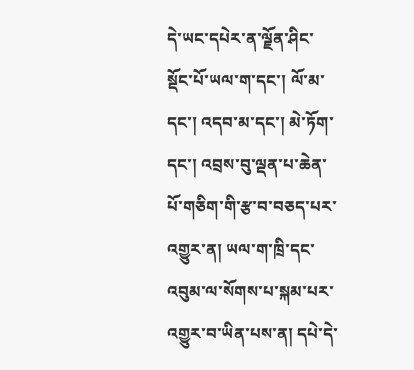དེ་ཡང་དཔེར་ན་ལྗོན་ཤིང་སྡོང་པོ་ཡལ་ག་དང་། ལོ་མ་དང་། འདབ་མ་དང་། མེ་ཏོག་དང་། འབྲས་བུ་ལྡན་པ་ཆེན་པོ་གཅིག་གི་རྩ་བ་བཅད་པར་འགྱུར་ན། ཡལ་ག་ཁྲི་དང་འབུམ་ལ་སོགས་པ་སྐམ་པར་འགྱུར་བ་ཡིན་པས་ན། དཔེ་དེ་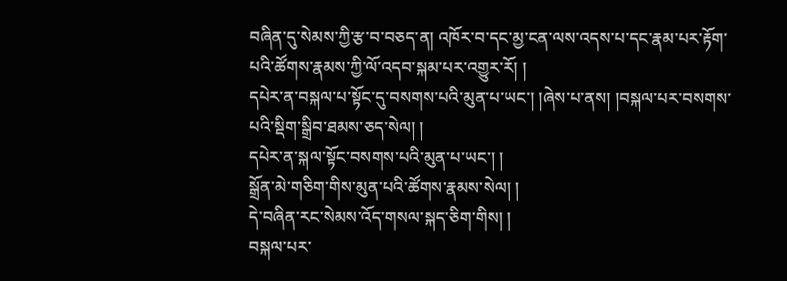བཞིན་དུ་སེམས་ཀྱི་རྩ་བ་བཅད་ན། འཁོར་བ་དང་མྱ་ངན་ལས་འདས་པ་དང་རྣམ་པར་རྟོག་པའི་ཚོགས་རྣམས་ཀྱི་ལོ་འདབ་སྐམ་པར་འགྱུར་རོ། །
དཔེར་ན་བསྐལ་པ་སྟོང་དུ་བསགས་པའི་མུན་པ་ཡང་། །ཞེས་པ་ནས། །བསྐལ་པར་བསགས་པའི་སྡིག་སྒྲིབ་ཐམས་ཅད་སེལ། །
དཔེར་ན་སྐལ་སྟོང་བསགས་པའི་མུན་པ་ཡང་། །
སྒྲོན་མེ་གཅིག་གིས་མུན་པའི་ཚོགས་རྣམས་སེལ། །
དེ་བཞིན་རང་སེམས་འོད་གསལ་སྐད་ཅིག་གིས། །
བསྐལ་པར་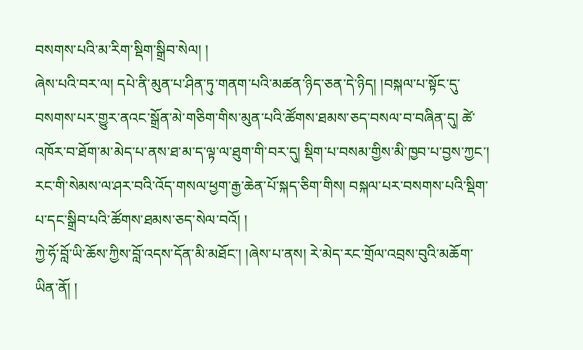བསགས་པའི་མ་རིག་སྡིག་སྒྲིབ་སེལ། །
ཞེས་པའི་བར་ལ། དཔེ་ནི་མུན་པ་ཤིན་ཏུ་གནག་པའི་མཚན་ཉིད་ཅན་དེ་ཉིད། །བསྐལ་པ་སྟོང་དུ་བསགས་པར་གྱུར་ནའང་སྒྲོན་མེ་གཅིག་གིས་མུན་པའི་ཚོགས་ཐམས་ཅད་བསལ་བ་བཞིན་དུ། ཚེ་འཁོར་བ་ཐོག་མ་མེད་པ་ནས་ཐ་མ་ད་ལྟ་ལ་ཐུག་གི་བར་དུ། སྡིག་པ་བསམ་གྱིས་མི་ཁྱབ་པ་བྱས་ཀྱང་། རང་གི་སེམས་ལ་ཤར་བའི་འོད་གསལ་ཕྱག་རྒྱ་ཆེན་པོ་སྐད་ཅིག་གིས། བསྐལ་པར་བསགས་པའི་སྡིག་པ་དང་སྒྲིབ་པའི་ཚོགས་ཐམས་ཅད་སེལ་བའོ། །
ཀྱེ་ཧོ་བློ་ཡི་ཆོས་ཀྱིས་བློ་འདས་དོན་མི་མཐོང་། །ཞེས་པ་ནས། རེ་མེད་རང་གྲོལ་འབྲས་བུའི་མཆོག་ཡིན་ནོ། །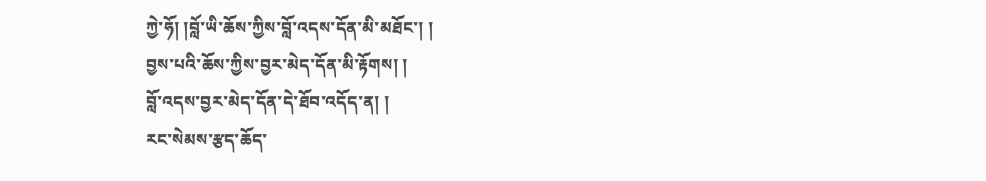ཀྱེ་ཧོ། །བློ་ཡི་ཆོས་ཀྱིས་བློ་འདས་དོན་མི་མཐོང་། །
བྱས་པའི་ཆོས་ཀྱིས་བྱར་མེད་དོན་མི་རྟོགས། །
བློ་འདས་བྱར་མེད་དོན་དེ་ཐོབ་འདོད་ན། །
རང་སེམས་རྩད་ཆོད་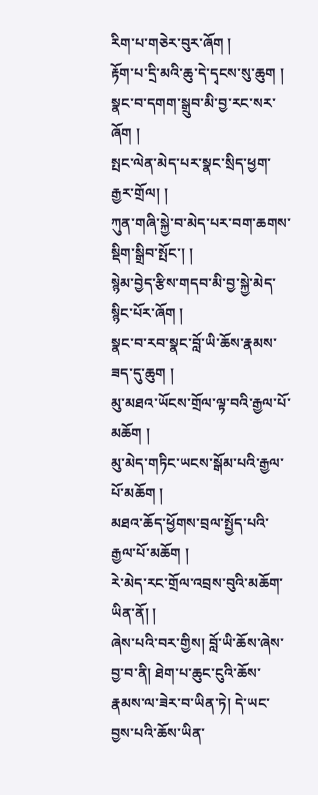རིག་པ་གཅེར་བུར་ཞོག །
རྟོག་པ་དྲི་མའི་ཆུ་དེ་དྭངས་སུ་ཆུག །
སྣང་བ་དགག་སྒྲུབ་མི་བྱ་རང་སར་ཞོག །
སྤང་ལེན་མེད་པར་སྣང་སྲིད་ཕྱག་རྒྱར་གྲོལ། །
ཀུན་གཞི་སྐྱེ་བ་མེད་པར་བག་ཆགས་སྡིག་སྒྲིབ་སྤོང་། །
སྙེམ་བྱེད་རྩིས་གདབ་མི་བྱ་སྐྱེ་མེད་སྙིང་པོར་ཞོག །
སྣང་བ་རབ་སྣང་བློ་ཡི་ཆོས་རྣམས་ཟད་དུ་ཆུག །
མུ་མཐའ་ཡོངས་གྲོལ་ལྟ་བའི་རྒྱལ་པོ་མཆོག །
མུ་མེད་གཏིང་ཡངས་སྒོམ་པའི་རྒྱལ་པོ་མཆོག །
མཐའ་ཆོད་ཕྱོགས་བྲལ་སྤྱོད་པའི་རྒྱལ་པོ་མཆོག །
རེ་མེད་རང་གྲོལ་འབྲས་བུའི་མཆོག་ཡིན་ནོ། །
ཞེས་པའི་བར་གྱིས། བློ་ཡི་ཆོས་ཞེས་བྱ་བ་ནི། ཐེག་པ་ཆུང་ངུའི་ཆོས་རྣམས་ལ་ཟེར་བ་ཡིན་ཏེ། དེ་ཡང་བྱས་པའི་ཆོས་ཡིན་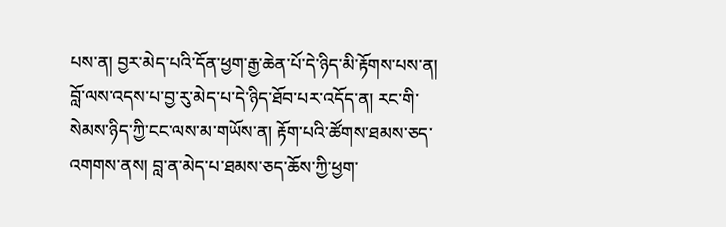པས་ན། བྱར་མེད་པའི་དོན་ཕྱག་རྒྱ་ཆེན་པོ་དེ་ཉིད་མི་རྟོགས་པས་ན། བློ་ལས་འདས་པ་བྱ་རུ་མེད་པ་དེ་ཉིད་ཐོབ་པར་འདོད་ན། རང་གི་སེམས་ཉིད་ཀྱི་ངང་ལས་མ་གཡོས་ན། རྟོག་པའི་ཚོགས་ཐམས་ཅད་འགགས་ནས། བླ་ན་མེད་པ་ཐམས་ཅད་ཆོས་ཀྱི་ཕྱག་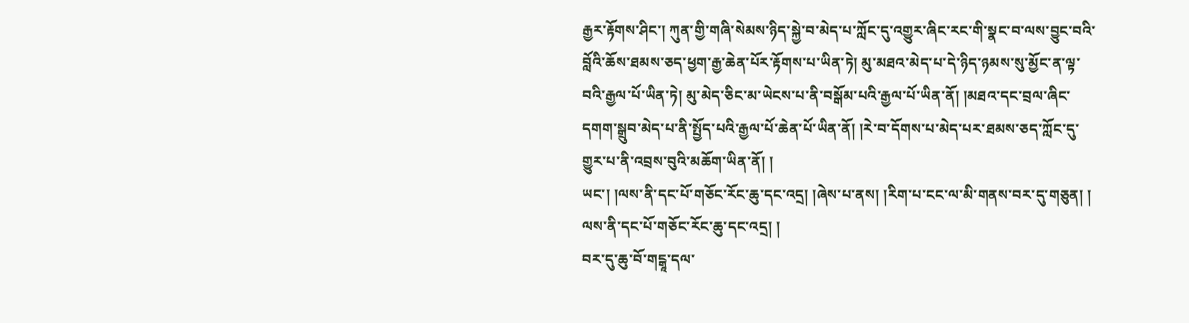རྒྱར་རྟོགས་ཤིང་། ཀུན་གྱི་གཞི་སེམས་ཉིད་སྐྱེ་བ་མེད་པ་ཀློང་དུ་འགྱུར་ཞིང་རང་གི་སྣང་བ་ལས་བྱུང་བའི་བློའི་ཆོས་ཐམས་ཅད་ཕྱག་རྒྱ་ཆེན་པོར་རྟོགས་པ་ཡིན་ཏེ། མུ་མཐའ་མེད་པ་དེ་ཉིད་ཉམས་སུ་མྱོང་ན་ལྟ་བའི་རྒྱལ་པོ་ཡིན་ཏེ། མུ་མེད་ཅིང་མ་ཡེངས་པ་ནི་བསྒོམ་པའི་རྒྱལ་པོ་ཡིན་ནོ། །མཐའ་དང་བྲལ་ཞིང་དགག་སྒྲུབ་མེད་པ་ནི་སྤྱོད་པའི་རྒྱལ་པོ་ཆེན་པོ་ཡིན་ནོ། །རེ་བ་དོགས་པ་མེད་པར་ཐམས་ཅད་ཀློང་དུ་གྱུར་པ་ནི་འབྲས་བུའི་མཆོག་ཡིན་ནོ། །
ཡང་། །ལས་ནི་དང་པོ་གཅོང་རོང་ཆུ་དང་འདྲ། །ཞེས་པ་ནས། །རིག་པ་ངང་ལ་མི་གནས་བར་དུ་གཅུན། །
ལས་ནི་དང་པོ་གཅོང་རོང་ཆུ་དང་འདྲ། །
བར་དུ་ཆུ་བོ་གངྒཱ་དལ་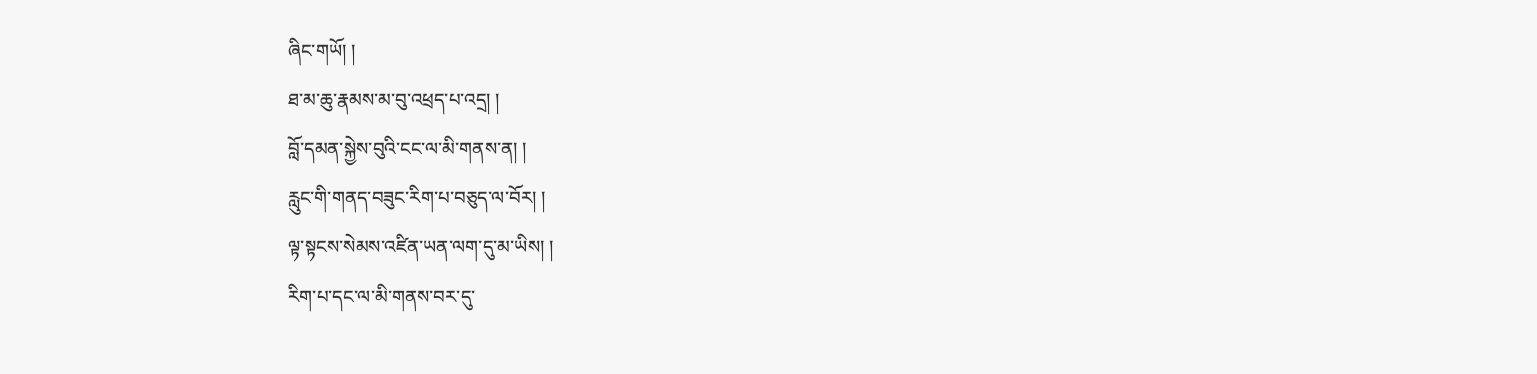ཞིང་གཡོ། །
ཐ་མ་ཆུ་རྣམས་མ་བུ་འཕྲད་པ་འདྲ། །
བློ་དམན་སྐྱེས་བུའི་ངང་ལ་མི་གནས་ན། །
རླུང་གི་གནད་བཟུང་རིག་པ་བཅུད་ལ་བོར། །
ལྟ་སྟངས་སེམས་འཛིན་ཡན་ལག་དུ་མ་ཡིས། །
རིག་པ་དང་ལ་མི་གནས་བར་དུ་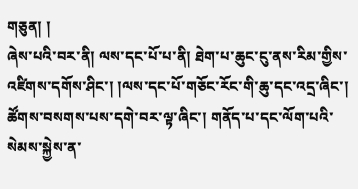གཅུན། །
ཞེས་པའི་བར་ནི། ལས་དང་པོ་པ་ནི། ཐེག་པ་ཆུང་ངུ་ནས་རིམ་གྱིས་འཛིགས་དགོས་ཤིང་། །ལས་དང་པོ་གཅོང་རོང་གི་ཆུ་དང་འདྲ་ཞིང་། ཚོགས་བསགས་པས་དགེ་བར་ལྟ་ཞིང་། གནོད་པ་དང་ལོག་པའི་སེམས་སྐྱེས་ན་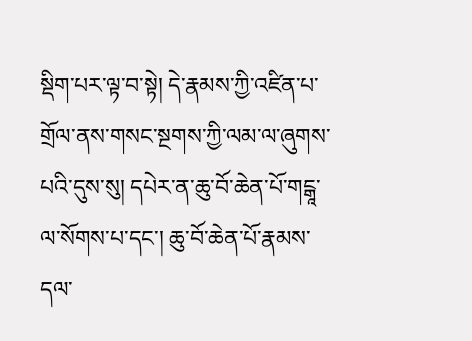སྡིག་པར་ལྟ་བ་སྟེ། དེ་རྣམས་ཀྱི་འཛིན་པ་གྲོལ་ནས་གསང་སྔགས་ཀྱི་ལམ་ལ་ཞུགས་པའི་དུས་སུ། དཔེར་ན་ཆུ་བོ་ཆེན་པོ་གངྒཱ་ལ་སོགས་པ་དང་། ཆུ་བོ་ཆེན་པོ་རྣམས་དལ་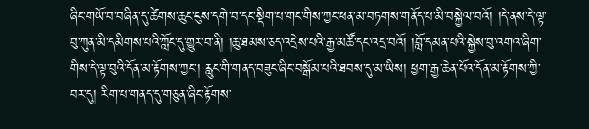ཞིང་གཡོ་བ་བཞིན་དུ་ཚེགས་ཆུང་ངུས་དགེ་བ་དང་སྡིག་པ་གང་གིས་ཀྱང་ཕན་མ་བཏགས་གནོད་པ་མི་བསྐྱེལ་བའོ། །དེ་ནས་དེ་ལྟ་བུ་ཀུན་མི་དམིགས་པའི་ཀློང་དུ་གྱུར་བ་ནི། །ཆུ་ཐམས་ཅད་འདྲེས་པའི་རྒྱ་མཚོ་དང་འདྲ་བའོ། །བློ་དམན་པའི་སྐྱེས་བུ་འགའ་ཞིག་གིས་དེ་ལྟ་བུའི་དོན་མ་རྟོགས་ཀྱང་། རླུང་གི་གནད་བཟུང་ཞིང་བསྒོམ་པའི་ཐབས་དུ་མ་ཡིས། ཕྱག་རྒྱ་ཆེན་པོའ་དོན་མ་རྟོགས་ཀྱི་བར་དུ། རིག་པ་གནད་དུ་གཅུན་ཞིང་རྟོགས་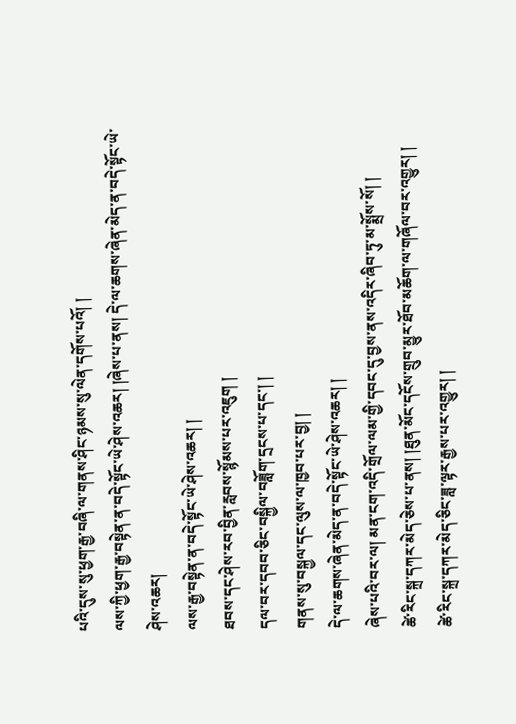པའི་དུས་སུ་ཕྱག་རྒྱ་བཞི་ལ་གནས་ཤིང་ཉམས་སུ་ལེན་དགོས་པའོ། །
ལས་ཀྱི་ཕྱག་རྒྱ་བསྟེན་ན་བདེ་སྟོང་ཡེ་ཤེས་འཆར། །ཞེས་པ་ནས། དེ་ལ་ཆགས་ཞེན་མེད་ན་བདེ་སྟོང་ཡེ་ཤེས་འཆར།
ལས་རྒྱ་བསྟེན་ན་བདེ་སྟོང་ཡེ་ཤེས་འཆར། །
ཐབས་དང་ཤེས་རབ་བྱིན་རླབས་སྙོམས་པར་འཇུག །
དལ་བར་དབབ་ཅིང་བསྐྱིལ་བཟློག་དྲངས་པ་དང་། །
གནས་སུ་བསྐྱལ་དང་ལུས་ལ་ཁྱབ་པར་བྱ། །
དེ་ལ་ཆགས་ཞེན་མེད་ན་བདེ་སྟོང་ཡེ་ཤེས་འཆར། །
ཞེས་པའི་བར་ལ། མན་ངག་འདི་གྲོལ་ལམ་གྱི་དབང་དུ་བྱས་ནས་འདིར་ཞིབ་ཏུ་མ་སྨྲོས་སོ། །
ཚེ་རིང་སྐྲ་དཀར་མེད་ཅེས་པ་ནས། །ཐུན་མོང་དངོས་གྲུབ་མྱུར་ཐོབ་མཆོག་ལ་གཞོལ་བར་འགྱུར། །
ཚེ་རིང་སྐྲ་དཀར་མེད་ཅིང་ཟླ་ལྟར་རྒྱས་པར་འགྱུར། །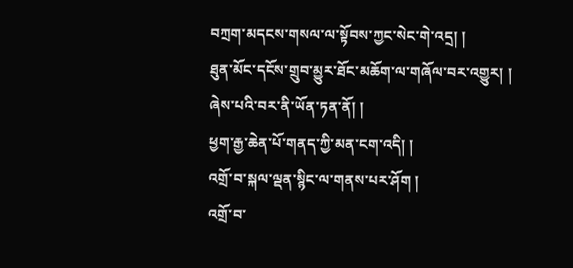བཀྲག་མདངས་གསལ་ལ་སྟོབས་ཀྱང་སེང་གེ་འདྲ། །
ཐུན་མོང་དངོས་གྲུབ་མྱུར་ཐོང་མཆོག་ལ་གཞོལ་བར་འགྱུར། །
ཞེས་པའི་བར་ནི་ཡོན་ཏན་ནོ། །
ཕྱག་རྒྱ་ཆེན་པོ་གནད་ཀྱི་མན་ངག་འདི། །
འགྲོ་བ་སྐལ་ལྡན་སྙིང་ལ་གནས་པར་ཤོག །
འགྲོ་བ་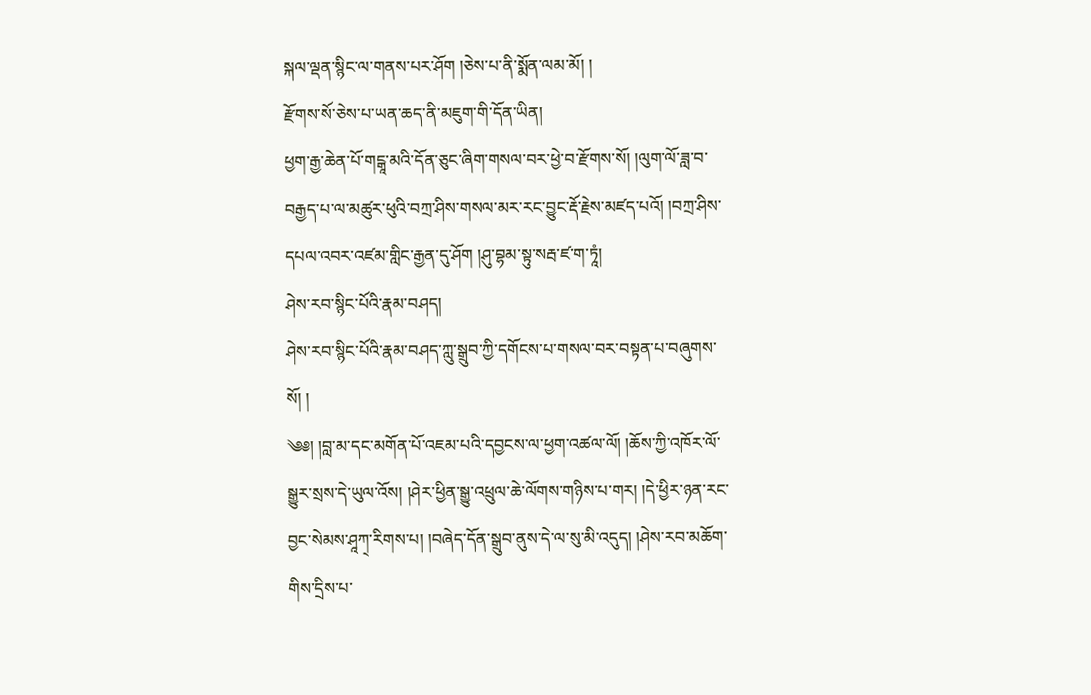སྐལ་ལྡན་སྙིང་ལ་གནས་པར་ཤོག །ཅེས་པ་ནི་སྨོན་ལམ་མོ། །
རྫོགས་སོ་ཅེས་པ་ཡན་ཆད་ནི་མཇུག་གི་དོན་ཡིན།
ཕྱག་རྒྱ་ཆེན་པོ་གངྒཱ་མའི་དོན་ཅུང་ཞིག་གསལ་བར་ཕྱེ་བ་རྫོགས་སོ། །ལུག་ལོ་ཟླ་བ་བརྒྱད་པ་ལ་མཚུར་ཕུའི་བཀྲ་ཤིས་གསལ་མར་རང་བྱུང་རྡོ་རྗེས་མཛད་པའོ། །བཀྲ་ཤིས་དཔལ་འབར་འཛམ་གླིང་རྒྱན་དུ་ཤོག །ཤུ་བྷམ་སྟུ་སརྦ་ཛ་ག་ཏཱཾ།
ཤེས་རབ་སྙིང་པོའི་རྣམ་བཤད།
ཤེས་རབ་སྙིང་པོའི་རྣམ་བཤད་ཀླུ་སྒྲུབ་ཀྱི་དགོངས་པ་གསལ་བར་བསྟན་པ་བཞུགས་སོ། །
༄༅། །བླ་མ་དང་མགོན་པོ་འཇམ་པའི་དབྱངས་ལ་ཕྱག་འཚལ་ལོ། །ཆོས་ཀྱི་འཁོར་ལོ་སྒྱུར་སྲས་དེ་ཡུལ་འོས། །ཤེར་ཕྱིན་སྒྱུ་འཕྲུལ་ཆེ་ལོགས་གཉིས་པ་གར། །དེ་ཕྱིར་ཉན་རང་བྱང་སེམས་ཤཱཀ྄་རིགས་པ། །བཞེད་དོན་སྒྲུབ་ནུས་དེ་ལ་སུ་མི་འདུད། །ཤེས་རབ་མཆོག་གིས་དྲིས་པ་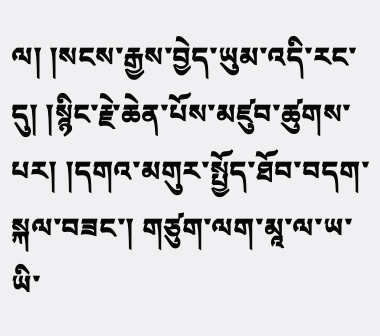ལ། །སངས་རྒྱས་བྱེད་ཡུམ་འདི་རང་དུ། །སྙིང་རྗེ་ཆེན་པོས་མཛུབ་ཚུགས་པར། །དགའ་མགུར་སྤྱོད་ཐོབ་བདག་སྐལ་བཟང་། གཙུག་ལག་མཱ་ལ་ཡ་ཡི་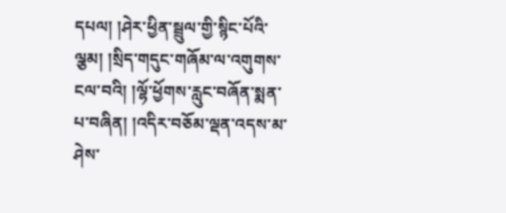དཔལ། །ཤེར་ཕྱིན་སྦྲུལ་གྱི་སྙིང་པོའི་ལྕམ། །སྲིད་གདུང་གཞོམ་ལ་འགུགས་ངལ་བའི། །ལྷོ་ཕྱོགས་རླུང་བཞོན་སྨན་པ་བཞིན། །འདིར་བཅོམ་ལྡན་འདས་མ་ཤེས་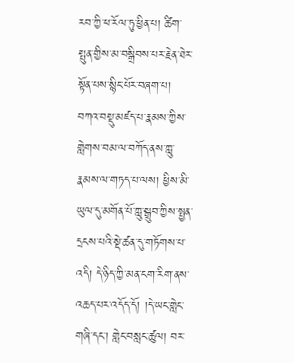རབ་ཀྱི་ཕ་རོལ་ཏུ་ཕྱིན་པ། ཚིག་སྤུན་གྱིས་མ་བསྒྲིབས་པར་རྗེན་ཐེར་སྟོན་པས་སྙིང་པོར་བཞག་པ། བཀའ་བསྡུ་མཛད་པ་རྣམས་ཀྱིས་གླེགས་བམ་ལ་བཀོད་ནས་ཀླུ་རྣམས་ལ་གཏད་པ་ལས། ཕྱིས་མི་ཡུལ་དུ་མགོན་པོ་ཀླུ་སྒྲུབ་ཀྱིས་སྤྱན་དྲངས་པའི་སྡེ་ཚན་དུ་གཏོགས་པ་འདི། དེ་ཉིད་ཀྱི་མན་ངག་རིག་ནས་འཆད་པར་འདོད་དོ། །དེ་ཡང་གླེང་གཞི་དང་། གླེང་བསླང་ཚུལ། བར་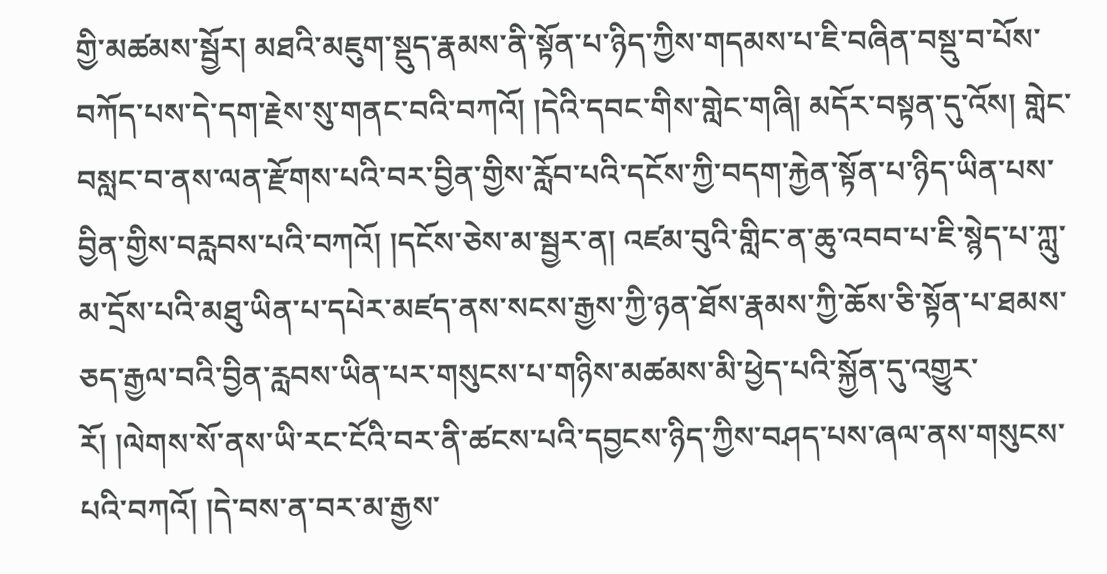གྱི་མཚམས་སྦྱོར། མཐའི་མཇུག་སྡུད་རྣམས་ནི་སྟོན་པ་ཉིད་ཀྱིས་གདམས་པ་ཇི་བཞིན་བསྡུ་བ་པོས་བཀོད་པས་དེ་དག་རྗེས་སུ་གནང་བའི་བཀའོ། །དེའི་དབང་གིས་གླེང་གཞི། མདོར་བསྟན་དུ་འོས། གླེང་བསླང་བ་ནས་ལན་རྫོགས་པའི་བར་བྱིན་གྱིས་རློབ་པའི་དངོས་ཀྱི་བདག་རྐྱེན་སྟོན་པ་ཉིད་ཡིན་པས་བྱིན་གྱིས་བརླབས་པའི་བཀའོ། །དངོས་ཅེས་མ་སྦྱར་ན། འཛམ་བུའི་གླིང་ན་ཆུ་འབབ་པ་ཇི་སྙེད་པ་ཀླུ་མ་དྲོས་པའི་མཐུ་ཡིན་པ་དཔེར་མཛད་ནས་སངས་རྒྱས་ཀྱི་ཉན་ཐོས་རྣམས་ཀྱི་ཆོས་ཅི་སྟོན་པ་ཐམས་ཅད་རྒྱལ་བའི་བྱིན་རླབས་ཡིན་པར་གསུངས་པ་གཉིས་མཚམས་མི་ཕྱེད་པའི་སྐྱོན་དུ་འགྱུར་རོ། །ལེགས་སོ་ནས་ཡི་རང་ངོའི་བར་ནི་ཚངས་པའི་དབྱངས་ཉིད་ཀྱིས་བཤད་པས་ཞལ་ནས་གསུངས་པའི་བཀའོ། །དེ་བས་ན་བར་མ་རྒྱས་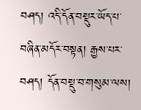བཤད། འདི་དོན་བསྡུར་ཡོད་པ་བཞིན་མདོར་བསྟན། རྒྱས་པར་བཤད། དོན་བསྡུ་བ་གསུམ་ལས།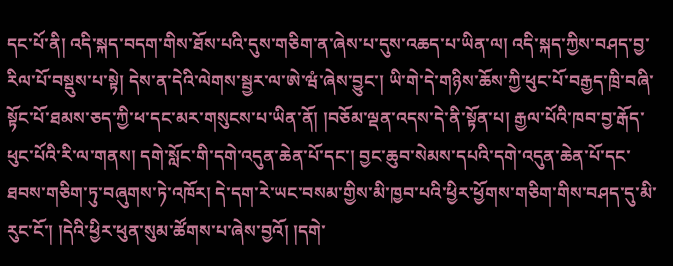དང་པོ་ནི། འདི་སྐད་བདག་གིས་ཐོས་པའི་དུས་གཅིག་ན་ཞེས་པ་དུས་འཆད་པ་ཡིན་ལ། འདི་སྐད་ཀྱིས་བཤད་བྱ་རིལ་པོ་བསྡུས་པ་སྟེ། དེས་ན་དེའི་ལེགས་སྦྱར་ལ་ཨེ་ཝཾ་ཞེས་བྱུང་། ཡི་གེ་དེ་གཉིས་ཆོས་ཀྱི་ཕུང་པོ་བརྒྱད་ཁྲི་བཞི་སྟོང་པོ་ཐམས་ཅད་ཀྱི་ཕ་དང་མར་གསུངས་པ་ཡིན་ནོ། །བཅོམ་ལྡན་འདས་དེ་ནི་སྟོན་པ། རྒྱལ་པོའི་ཁབ་བྱ་རྒོད་ཕུང་པོའི་རི་ལ་གནས། དགེ་སློང་གི་དགེ་འདུན་ཆེན་པོ་དང་། བྱང་ཆུབ་སེམས་དཔའི་དགེ་འདུན་ཆེན་པོ་དང་ཐབས་གཅིག་ཏུ་བཞུགས་ཏེ་འཁོར། དེ་དག་རེ་ཡང་བསམ་གྱིས་མི་ཁྱབ་པའི་ཕྱིར་ཕྱོགས་གཅིག་གིས་བཤད་དུ་མི་རུང་ངོ་། །དེའི་ཕྱིར་ཕུན་སུམ་ཚོགས་པ་ཞེས་བྱའོ། །དགེ་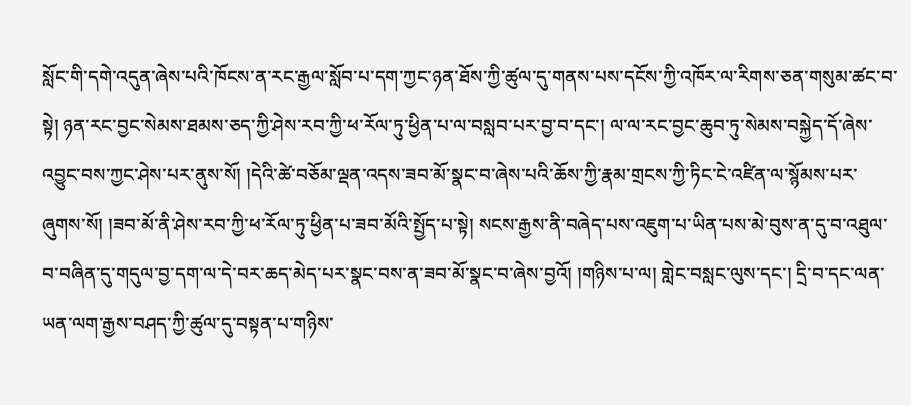སློང་གི་དགེ་འདུན་ཞེས་པའི་ཁོངས་ན་རང་རྒྱལ་སློབ་པ་དག་ཀྱང་ཉན་ཐོས་ཀྱི་ཚུལ་དུ་གནས་པས་དངོས་ཀྱི་འཁོར་ལ་རིགས་ཅན་གསུམ་ཚང་བ་སྟེ། ཉན་རང་བྱང་སེམས་ཐམས་ཅད་ཀྱི་ཤེས་རབ་ཀྱི་ཕ་རོལ་ཏུ་ཕྱིན་པ་ལ་བསླབ་པར་བྱ་བ་དང་། ལ་ལ་རང་བྱང་ཆུབ་ཏུ་སེམས་བསྐྱེད་དོ་ཞེས་འབྱུང་བས་ཀྱང་ཤེས་པར་ནུས་སོ། །དེའི་ཚེ་བཅོམ་ལྡན་འདས་ཟབ་མོ་སྣང་བ་ཞེས་པའི་ཆོས་ཀྱི་རྣམ་གྲངས་ཀྱི་ཏིང་ངེ་འཛིན་ལ་སྙོམས་པར་ཞུགས་སོ། །ཟབ་མོ་ནི་ཤེས་རབ་ཀྱི་ཕ་རོལ་ཏུ་ཕྱིན་པ་ཟབ་མོའི་སྤྱོད་པ་སྟེ། སངས་རྒྱས་ནི་བཞེད་པས་འཇུག་པ་ཡིན་པས་མེ་བུས་ན་དུ་བ་འཐུལ་བ་བཞིན་དུ་གདུལ་བྱ་དག་ལ་དེ་བར་ཆད་མེད་པར་སྣང་བས་ན་ཟབ་མོ་སྣང་བ་ཞེས་བྱའོ། །གཉིས་པ་ལ། གླེང་བསླང་ལུས་དང་། དྲི་བ་དང་ལན་ཡན་ལག་རྒྱས་བཤད་ཀྱི་ཚུལ་དུ་བསྟན་པ་གཉིས་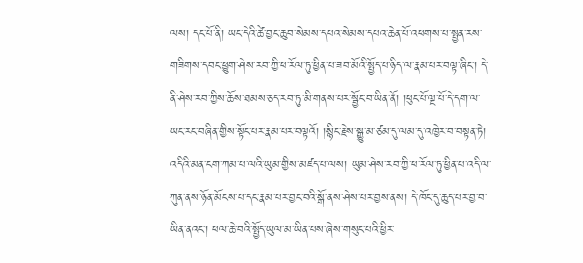ལས། དང་པོ་ནི། ཡང་དེའི་ཚེ་བྱང་ཆུབ་སེམས་དཔའ་སེམས་དཔའ་ཆེན་པོ་འཕགས་པ་སྤྱན་རས་གཟིགས་དབང་ཕྱུག་ཤེས་རབ་ཀྱི་ཕ་རོལ་ཏུ་ཕྱིན་པ་ཟབ་མོའི་སྤྱོད་པ་ཉིད་ལ་རྣམ་པར་བལྟ་ཞིང་། དེ་ནི་ཤེས་རབ་ཀྱིས་ཆོས་ཐམས་ཅད་རབ་ཏུ་མི་གནས་པར་སྦྱོང་བ་ཡིན་ནོ། །ཕུང་པོ་ལྔ་པོ་དེ་དག་ལ་ཡང་རང་བཞིན་གྱིས་སྟོང་པར་རྣམ་པར་བལྟའོ། །སྙིང་རྗེས་སྒྱུ་མ་ཙམ་དུ་ལམ་དུ་འཁྱེར་བ་བསྟན་ཏེ། འདིའི་མན་ངག་ཀམ་པ་ལའི་ཡུམ་གྱིས་མཛད་པ་ལས། ཡུམ་ཤེས་རབ་ཀྱི་ཕ་རོལ་ཏུ་ཕྱིན་པ་འདི་ལ་ཀུན་ནས་ཉོན་མོངས་པ་དང་རྣམ་པར་བྱང་བའི་སྒོ་ནས་ཤེས་པར་བྱས་ནས། དེ་ཁོང་དུ་ཆུད་པར་བྱ་བ་ཡིན་ནའང་། ཕལ་ཆེ་བའི་སྤྱོད་ཡུལ་མ་ཡིན་པས་ཞེས་གསུང་པའི་ཕྱིར་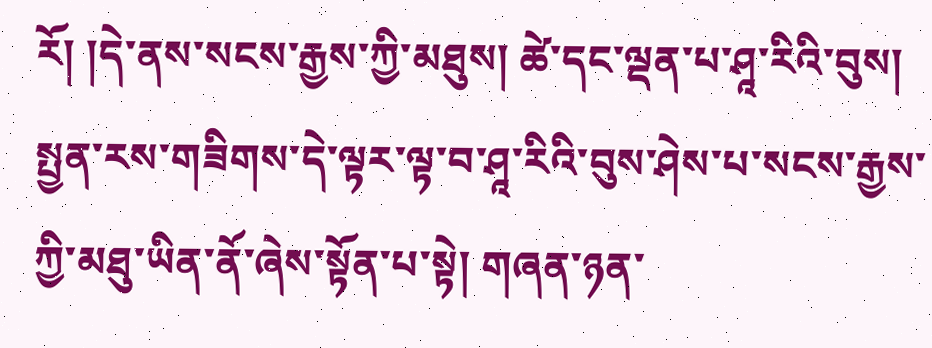རོ། །དེ་ནས་སངས་རྒྱས་ཀྱི་མཐུས། ཚེ་དང་ལྡན་པ་ཤཱ་རིའི་བུས། སྤྱན་རས་གཟིགས་དེ་ལྟར་ལྟ་བ་ཤཱ་རིའི་བུས་ཤེས་པ་སངས་རྒྱས་ཀྱི་མཐུ་ཡིན་ནོ་ཞེས་སྟོན་པ་སྟེ། གཞན་ཉན་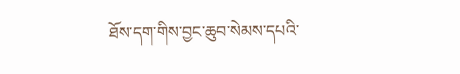ཐོས་དག་གིས་བྱང་ཆུབ་སེམས་དཔའི་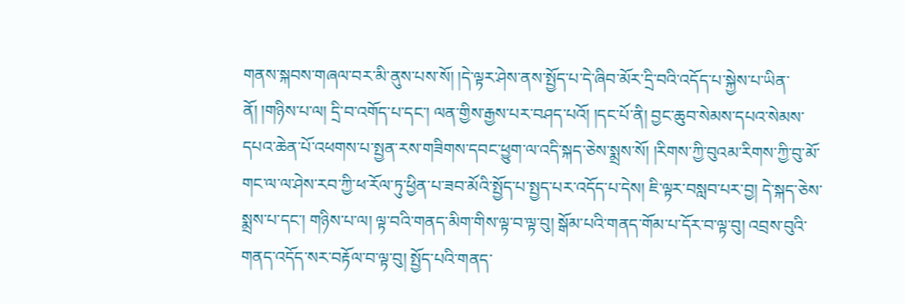གནས་སྐབས་གཞལ་བར་མི་ནུས་པས་སོ། །དེ་ལྟར་ཤེས་ནས་སྤྱོད་པ་དེ་ཞིབ་མོར་དྲི་བའི་འདོད་པ་སྐྱེས་པ་ཡིན་ནོ། །གཉིས་པ་ལ། དྲི་བ་འགོད་པ་དང་། ལན་གྱིས་རྒྱས་པར་བཤད་པའོ། །དང་པོ་ནི། བྱང་ཆུབ་སེམས་དཔའ་སེམས་དཔའ་ཆེན་པོ་འཕགས་པ་སྤྱན་རས་གཟིགས་དབང་ཕྱུག་ལ་འདི་སྐད་ཅེས་སྨྲས་སོ། །རིགས་ཀྱི་བུའམ་རིགས་ཀྱི་བུ་མོ་གང་ལ་ལ་ཤེས་རབ་ཀྱི་ཕ་རོལ་ཏུ་ཕྱིན་པ་ཟབ་མོའི་སྤྱོད་པ་སྤྱད་པར་འདོད་པ་དེས། ཇི་ལྟར་བསླབ་པར་བྱ། དེ་སྐད་ཅེས་སྨྲས་པ་དང་། གཉིས་པ་ལ། ལྟ་བའི་གནད་མིག་གིས་ལྟ་བ་ལྟ་བུ། སྒོམ་པའི་གནད་གོམ་པ་དོར་བ་ལྟ་བུ། འབྲས་བུའི་གནད་འདོད་སར་བརྟོལ་བ་ལྟ་བུ། སྤྱོད་པའི་གནད་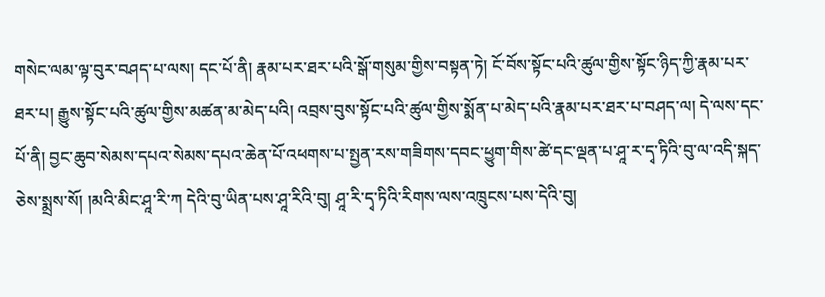གསེང་ལམ་ལྟ་བུར་བཤད་པ་ལས། དང་པོ་ནི། རྣམ་པར་ཐར་པའི་སྒོ་གསུམ་གྱིས་བསྟན་ཏེ། ངོ་བོས་སྟོང་པའི་ཚུལ་གྱིས་སྟོང་ཉིད་ཀྱི་རྣམ་པར་ཐར་པ། རྒྱུས་སྟོང་པའི་ཚུལ་གྱིས་མཚན་མ་མེད་པའི། འབྲས་བུས་སྟོང་པའི་ཚུལ་གྱིས་སྨོན་པ་མེད་པའི་རྣམ་པར་ཐར་པ་བཤད་ལ། དེ་ལས་དང་པོ་ནི། བྱང་ཆུབ་སེམས་དཔའ་སེམས་དཔའ་ཆེན་པོ་འཕགས་པ་སྤྱན་རས་གཟིགས་དབང་ཕྱུག་གིས་ཚེ་དང་ལྡན་པ་ཤཱ་ར་དྭ་ཏིའི་བུ་ལ་འདི་སྐད་ཅེས་སྨྲས་སོ། །མའི་མིང་ཤཱ་རི་ཀ དེའི་བུ་ཡིན་པས་ཤཱ་རིའི་བུ། ཤཱ་རི་དྭ་ཏིའི་རིགས་ལས་འཁྲུངས་པས་དེའི་བུ།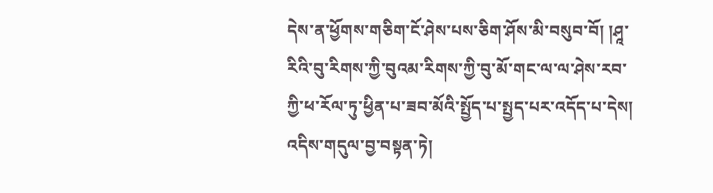དེས་ན་ཕྱོགས་གཅིག་ངོ་ཤེས་པས་ཅིག་ཤོས་མི་བསུབ་བོ། །ཤཱ་རིའི་བུ་རིགས་ཀྱི་བུའམ་རིགས་ཀྱི་བུ་མོ་གང་ལ་ལ་ཤེས་རབ་ཀྱི་ཕ་རོལ་ཏུ་ཕྱིན་པ་ཟབ་མོའི་སྤྱོད་པ་སྤྱད་པར་འདོད་པ་དེས། འདིས་གདུལ་བྱ་བསྟན་ཏེ།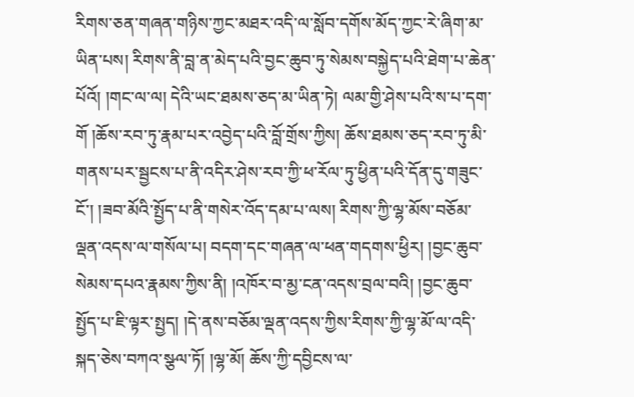རིགས་ཅན་གཞན་གཉིས་ཀྱང་མཐར་འདི་ལ་སློབ་དགོས་མོད་ཀྱང་རེ་ཞིག་མ་ཡིན་པས། རིགས་ནི་བླ་ན་མེད་པའི་བྱང་ཆུབ་ཏུ་སེམས་བསྐྱེད་པའི་ཐེག་པ་ཆེན་པོའོ། །གང་ལ་ལ། དེའི་ཡང་ཐམས་ཅད་མ་ཡིན་ཏེ། ལམ་གྱི་ཤེས་པའི་ས་པ་དག་གོ །ཆོས་རབ་ཏུ་རྣམ་པར་འབྱེད་པའི་བློ་གྲོས་ཀྱིས། ཆོས་ཐམས་ཅད་རབ་ཏུ་མི་གནས་པར་སྦྱངས་པ་ནི་འདིར་ཤེས་རབ་ཀྱི་ཕ་རོལ་ཏུ་ཕྱིན་པའི་དོན་དུ་གཟུང་ངོ་། །ཟབ་མོའི་སྤྱོད་པ་ནི་གསེར་འོད་དམ་པ་ལས། རིགས་ཀྱི་ལྷ་མོས་བཅོམ་ལྡན་འདས་ལ་གསོལ་པ། བདག་དང་གཞན་ལ་ཕན་གདགས་ཕྱིར། །བྱང་ཆུབ་སེམས་དཔའ་རྣམས་ཀྱིས་ནི། །འཁོར་བ་མྱ་ངན་འདས་བྲལ་བའི། །བྱང་ཆུབ་སྤྱོད་པ་ཇི་ལྟར་སྤྱད། །དེ་ནས་བཅོམ་ལྡན་འདས་ཀྱིས་རིགས་ཀྱི་ལྷ་མོ་ལ་འདི་སྐད་ཅེས་བཀའ་སྩལ་ཏོ། །ལྷ་མོ། ཆོས་ཀྱི་དབྱིངས་ལ་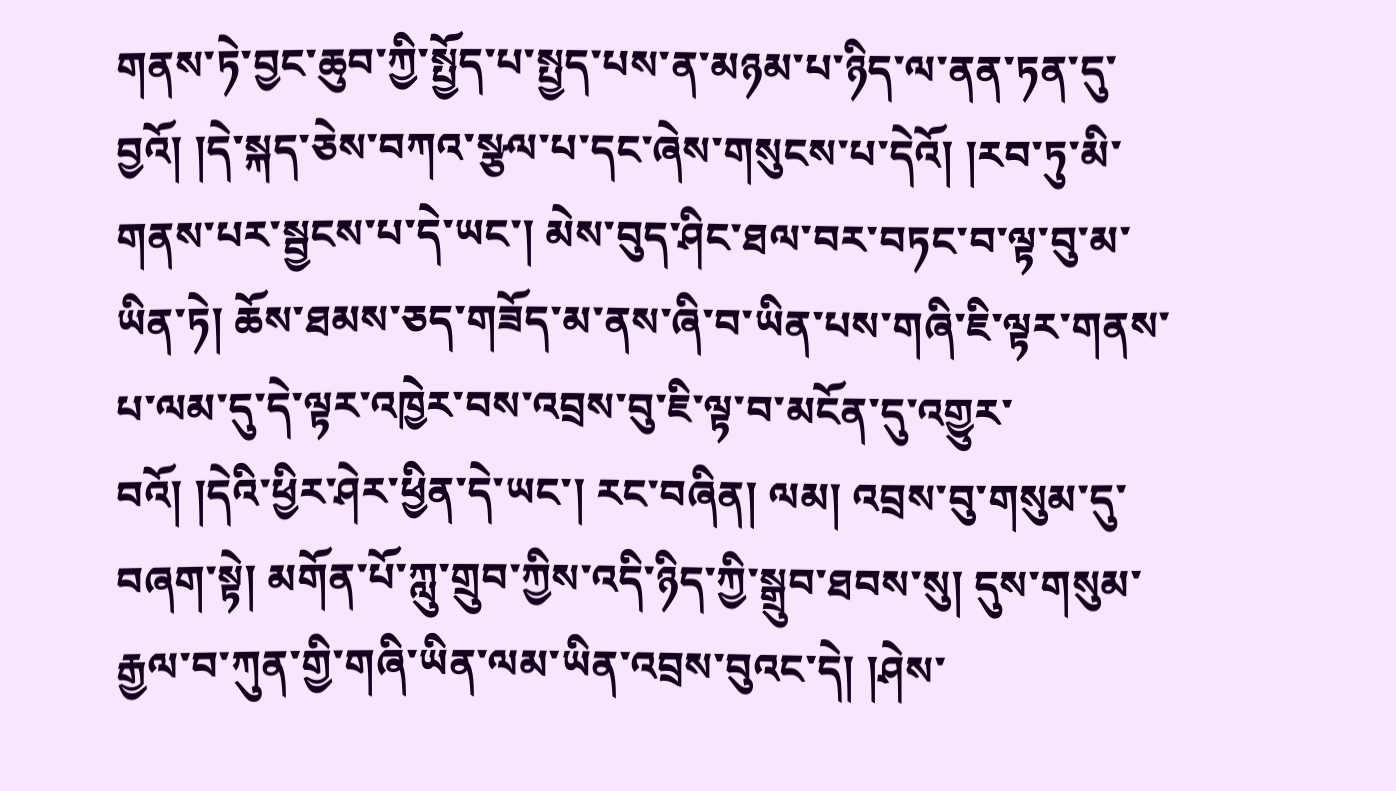གནས་ཏེ་བྱང་ཆུབ་ཀྱི་སྤྱོད་པ་སྤྱད་པས་ན་མཉམ་པ་ཉིད་ལ་ནན་ཏན་དུ་བྱའོ། །དེ་སྐད་ཅེས་བཀའ་སྩལ་པ་དང་ཞེས་གསུངས་པ་དེའོ། །རབ་ཏུ་མི་གནས་པར་སྦྱངས་པ་དེ་ཡང་། མེས་བུད་ཤིང་ཐལ་བར་བཏང་བ་ལྟ་བུ་མ་ཡིན་ཏེ། ཆོས་ཐམས་ཅད་གཟོད་མ་ནས་ཞི་བ་ཡིན་པས་གཞི་ཇི་ལྟར་གནས་པ་ལམ་དུ་དེ་ལྟར་འཁྱེར་བས་འབྲས་བུ་ཇི་ལྟ་བ་མངོན་དུ་འགྱུར་བའོ། །དེའི་ཕྱིར་ཤེར་ཕྱིན་དེ་ཡང་། རང་བཞིན། ལམ། འབྲས་བུ་གསུམ་དུ་བཞག་སྟེ། མགོན་པོ་ཀླུ་གྲུབ་ཀྱིས་འདི་ཉིད་ཀྱི་སྒྲུབ་ཐབས་སུ། དུས་གསུམ་རྒྱལ་བ་ཀུན་གྱི་གཞི་ཡིན་ལམ་ཡིན་འབྲས་བུའང་དེ། །ཤེས་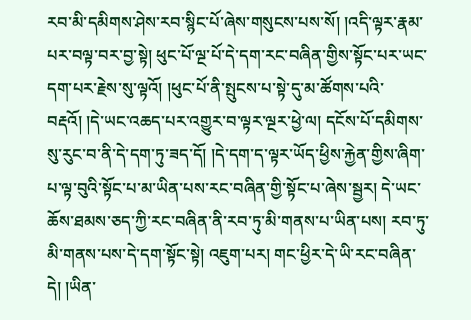རབ་མི་དམིགས་ཤེས་རབ་སྙིང་པོ་ཞེས་གསུངས་པས་སོ། །འདི་ལྟར་རྣམ་པར་བལྟ་བར་བྱ་སྟེ། ཕུང་པོ་ལྔ་པོ་དེ་དག་རང་བཞིན་གྱིས་སྟོང་པར་ཡང་དག་པར་རྗེས་སུ་ལྟའོ། །ཕུང་པོ་ནི་སྤུངས་པ་སྟེ་དུ་མ་ཚོགས་པའི་བརྡའོ། །དེ་ཡང་འཆད་པར་འགྱུར་བ་ལྟར་ལྔར་ཕྱེ་ལ། དངོས་པོ་དམིགས་སུ་རུང་བ་ནི་དེ་དག་ཏུ་ཟད་དོ། །དེ་དག་ད་ལྟར་ཡོད་ཕྱིས་རྐྱེན་གྱིས་ཞིག་པ་ལྟ་བུའི་སྟོང་པ་མ་ཡིན་པས་རང་བཞིན་གྱི་སྟོང་པ་ཞེས་སྦྱར། དེ་ཡང་ཆོས་ཐམས་ཅད་ཀྱི་རང་བཞིན་ནི་རབ་ཏུ་མི་གནས་པ་ཡིན་པས། རབ་ཏུ་མི་གནས་པས་དེ་དག་སྟོང་སྟེ། འཇུག་པར། གང་ཕྱིར་དེ་ཡི་རང་བཞིན་དེ། །ཡིན་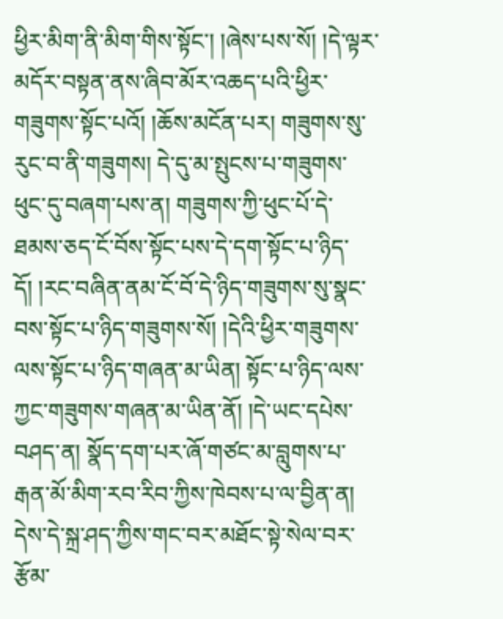ཕྱིར་མིག་ནི་མིག་གིས་སྟོང་། །ཞེས་པས་སོ། །དེ་ལྟར་མདོར་བསྟན་ནས་ཞིབ་མོར་འཆད་པའི་ཕྱིར་གཟུགས་སྟོང་པའོ། །ཆོས་མངོན་པར། གཟུགས་སུ་རུང་བ་ནི་གཟུགས། དེ་དུ་མ་སྤུངས་པ་གཟུགས་ཕུང་དུ་བཞག་པས་ན། གཟུགས་ཀྱི་ཕུང་པོ་དེ་ཐམས་ཅད་ངོ་བོས་སྟོང་པས་དེ་དག་སྟོང་པ་ཉིད་དོ། །རང་བཞིན་ནམ་ངོ་བོ་དེ་ཉིད་གཟུགས་སུ་སྣང་བས་སྟོང་པ་ཉིད་གཟུགས་སོ། །དེའི་ཕྱིར་གཟུགས་ལས་སྟོང་པ་ཉིད་གཞན་མ་ཡིན། སྟོང་པ་ཉིད་ལས་ཀྱང་གཟུགས་གཞན་མ་ཡིན་ནོ། །དེ་ཡང་དཔེས་བཤད་ན། སྣོད་དག་པར་ཞོ་གཙང་མ་བླུགས་པ་རྒན་མོ་མིག་རབ་རིབ་ཀྱིས་ཁེབས་པ་ལ་བྱིན་ན། དེས་དེ་སྐྲ་ཤད་ཀྱིས་གང་བར་མཐོང་སྟེ་སེལ་བར་རྩོམ་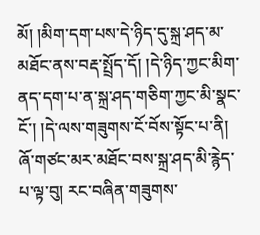མོ། །མིག་དག་པས་དེ་ཉིད་དུ་སྐྲ་ཤད་མ་མཐོང་ནས་བརྡ་སྤྲོད་དོ། །དེ་ཉིད་ཀྱང་མིག་ནད་དག་པ་ན་སྐྲ་ཤད་གཅིག་ཀྱང་མི་སྣང་ངོ་། །དེ་ལས་གཟུགས་ངོ་བོས་སྟོང་པ་ནི། ཞོ་གཙང་མར་མཐོང་བས་སྐྲ་ཤད་མི་རྙེད་པ་ལྟ་བུ། རང་བཞིན་གཟུགས་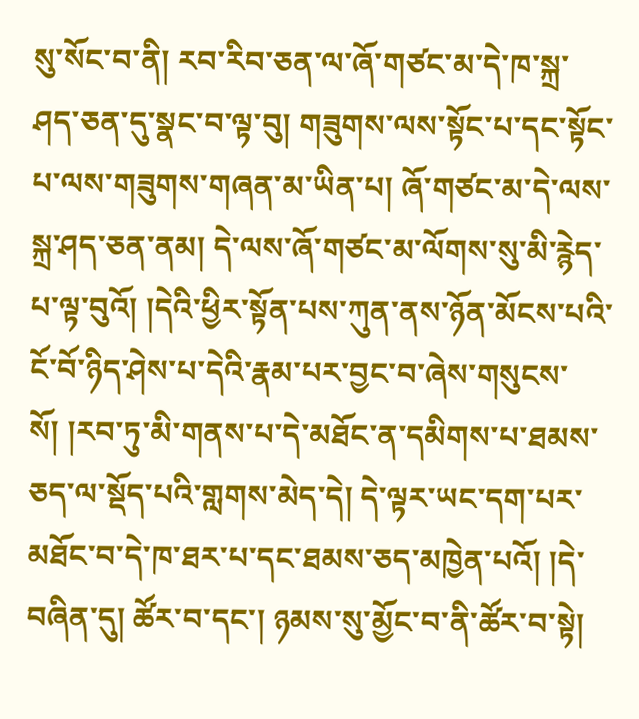སུ་སོང་བ་ནི། རབ་རིབ་ཅན་ལ་ཞོ་གཙང་མ་དེ་ཁ་སྐྲ་ཤད་ཅན་དུ་སྣང་བ་ལྟ་བུ། གཟུགས་ལས་སྟོང་པ་དང་སྟོང་པ་ལས་གཟུགས་གཞན་མ་ཡིན་པ། ཞོ་གཙང་མ་དེ་ལས་སྐྲ་ཤད་ཅན་ནམ། དེ་ལས་ཞོ་གཙང་མ་ལོགས་སུ་མི་རྙེད་པ་ལྟ་བུའོ། །དེའི་ཕྱིར་སྟོན་པས་ཀུན་ནས་ཉོན་མོངས་པའི་ངོ་བོ་ཉིད་ཤེས་པ་དེའི་རྣམ་པར་བྱང་བ་ཞེས་གསུངས་སོ། །རབ་ཏུ་མི་གནས་པ་དེ་མཐོང་ན་དམིགས་པ་ཐམས་ཅད་ལ་སྡོད་པའི་གླགས་མེད་དེ། དེ་ལྟར་ཡང་དག་པར་མཐོང་བ་དེ་ཁ་ཐར་པ་དང་ཐམས་ཅད་མཁྱེན་པའོ། །དེ་བཞིན་དུ། ཚོར་བ་དང་། ཉམས་སུ་མྱོང་བ་ནི་ཚོར་བ་སྟེ།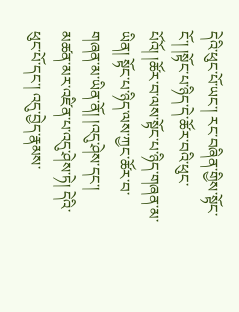དེའི་ཕུང་པོ་ཡང་། རང་བཞིན་གྱིས་སྟོང་ངོ་། །སྟོང་པ་ཉིད་དེ་ཚོར་བའི་ཕུང་པོའོ། །ཚོར་བ་ལས་སྟོང་པ་ཉིད་གཞན་མ་ཡིན། སྟོང་པ་ཉིད་ལས་ཀྱང་ཚོར་བ་གཞན་མ་ཡིན་ནོ། །འདུ་ཤེས་དང་། མཚན་མར་འཛིན་པ་འདུ་ཤེས་ཏེ། དེའི་ཕུང་པོ་དང་། འདུ་བྱེད་རྣམས་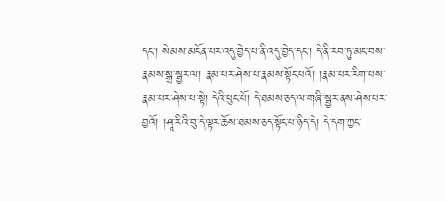དང་། སེམས་མངོན་པར་འདུ་བྱེད་པ་ནི་འདུ་བྱེད་དང་། དེ་ནི་རབ་ཏུ་མང་བས་རྣམས་སྒྲ་སྦྱར་ལ། རྣམ་པར་ཤེས་པ་རྣམས་སྟོང་པའོ། །རྣམ་པར་རིག་པས་རྣམ་པར་ཤེས་པ་སྟེ། དེའི་ཕུང་པོ། དེ་ཐམས་ཅད་ལ་གཞི་སྦྱར་ནས་ཤེས་པར་བྱའོ། །ཤཱ་རིའི་བུ་དེ་ལྟར་ཆོས་ཐམས་ཅད་སྟོང་པ་ཉིད་དེ། དེ་དག་ཀྱང་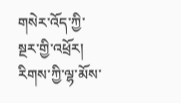གསེར་འོད་ཀྱི་སྔར་གྱི་འཕྲོར། རིགས་ཀྱི་ལྷ་མོས་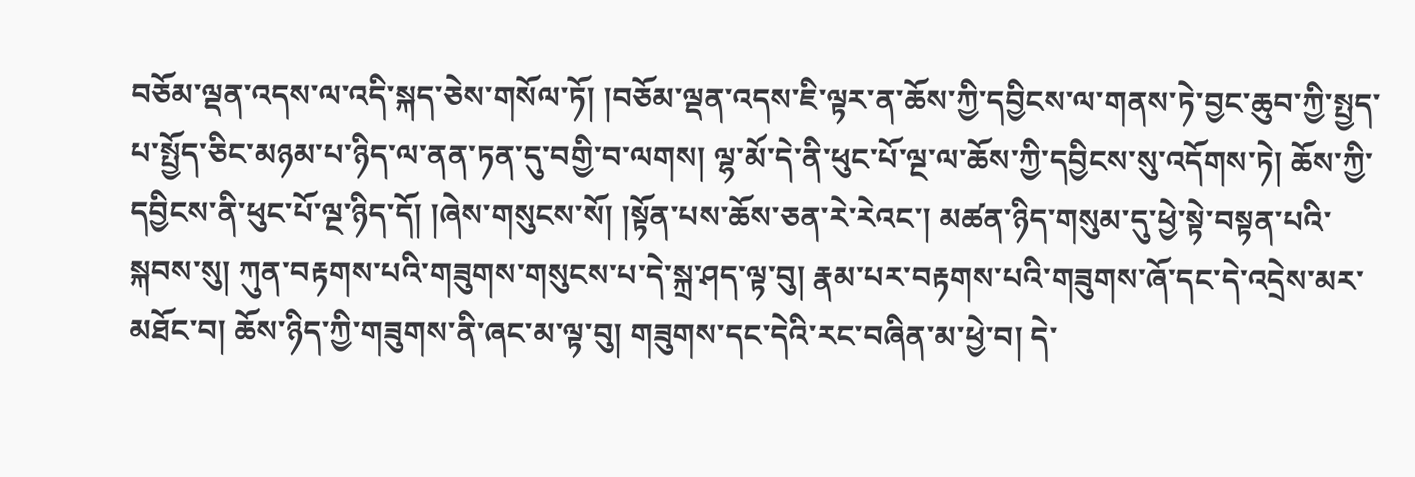བཅོམ་ལྡན་འདས་ལ་འདི་སྐད་ཅེས་གསོལ་ཏོ། །བཅོམ་ལྡན་འདས་ཇི་ལྟར་ན་ཆོས་ཀྱི་དབྱིངས་ལ་གནས་ཏེ་བྱང་ཆུབ་ཀྱི་སྤྱད་པ་སྤྱོད་ཅིང་མཉམ་པ་ཉིད་ལ་ནན་ཏན་དུ་བགྱི་བ་ལགས། ལྷ་མོ་དེ་ནི་ཕུང་པོ་ལྔ་ལ་ཆོས་ཀྱི་དབྱིངས་སུ་འདོགས་ཏེ། ཆོས་ཀྱི་དབྱིངས་ནི་ཕུང་པོ་ལྔ་ཉིད་དོ། །ཞེས་གསུངས་སོ། །སྟོན་པས་ཆོས་ཅན་རེ་རེའང་། མཚན་ཉིད་གསུམ་དུ་ཕྱེ་སྟེ་བསྟན་པའི་སྐབས་སུ། ཀུན་བརྟགས་པའི་གཟུགས་གསུངས་པ་དེ་སྐྲ་ཤད་ལྟ་བུ། རྣམ་པར་བརྟགས་པའི་གཟུགས་ཞོ་དང་དེ་འདྲེས་མར་མཐོང་བ། ཆོས་ཉིད་ཀྱི་གཟུགས་ནི་ཞང་མ་ལྟ་བུ། གཟུགས་དང་དེའི་རང་བཞིན་མ་ཕྱེ་བ། དེ་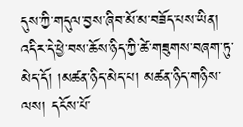དུས་ཀྱི་གདུལ་བྱས་ཞིབ་མོ་མ་བཟོད་པས་ཡིན། འདིར་དེ་ཕྱེ་བས་ཆོས་ཉིད་ཀྱི་ཚེ་གཟུགས་བཞག་ཏུ་མེད་དོ། །མཚན་ཉིད་མེད་པ། མཚན་ཉིད་གཉིས་ལས། དངོས་པོ་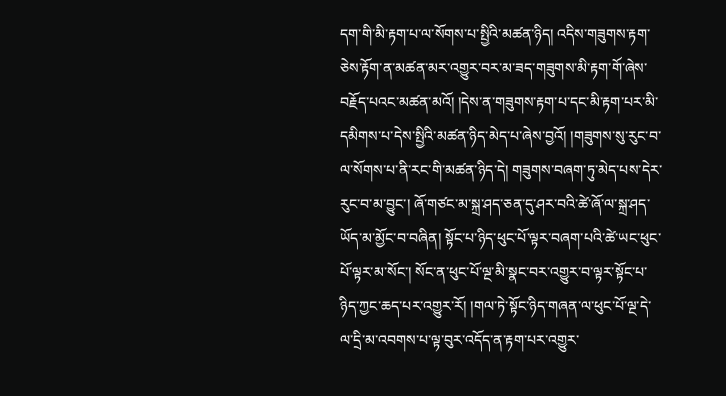དག་གི་མི་རྟག་པ་ལ་སོགས་པ་སྤྱིའི་མཚན་ཉིད། འདིས་གཟུགས་རྟག་ཅེས་རྟོག་ན་མཚན་མར་འགྱུར་བར་མ་ཟད་གཟུགས་མི་རྟག་གོ་ཞེས་བརྗོད་པའང་མཚན་མའོ། །དེས་ན་གཟུགས་རྟག་པ་དང་མི་རྟག་པར་མི་དམིགས་པ་དེས་སྤྱིའི་མཚན་ཉིད་མེད་པ་ཞེས་བྱའོ། །གཟུགས་སུ་རུང་བ་ལ་སོགས་པ་ནི་རང་གི་མཚན་ཉིད་དེ། གཟུགས་བཞག་ཏུ་མེད་པས་དེར་རུང་བ་མ་བྱུང་། ཞོ་གཙང་མ་སྐྲ་ཤད་ཅན་དུ་ཤར་བའི་ཚེ་ཞོ་ལ་སྐྲ་ཤད་ཡོད་མ་མྱོང་བ་བཞིན། སྟོང་པ་ཉིད་ཕུང་པོ་ལྟར་བཞག་པའི་ཚེ་ཡང་ཕུང་པོ་ལྟར་མ་སོང་། སོང་ན་ཕུང་པོ་ལྔ་མི་སྣང་བར་འགྱུར་བ་ལྟར་སྟོང་པ་ཉིད་ཀྱང་ཆད་པར་འགྱུར་རོ། །གལ་ཏེ་སྟོང་ཉིད་གཞན་ལ་ཕུང་པོ་ལྔ་དེ་ལ་དྲི་མ་འབགས་པ་ལྟ་བུར་འདོད་ན་རྟག་པར་འགྱུར་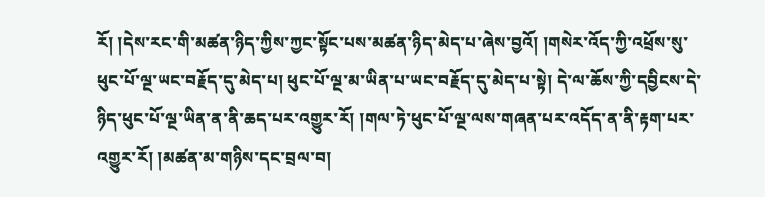རོ། །དེས་རང་གི་མཚན་ཉིད་ཀྱིས་ཀྱང་སྟོང་པས་མཚན་ཉིད་མེད་པ་ཞེས་བྱའོ། །གསེར་འོད་ཀྱི་འཕྲོས་སུ་ཕུང་པོ་ལྔ་ཡང་བརྗོད་དུ་མེད་པ། ཕུང་པོ་ལྔ་མ་ཡིན་པ་ཡང་བརྗོད་དུ་མེད་པ་སྟེ། དེ་ལ་ཆོས་ཀྱི་དབྱིངས་དེ་ཉིད་ཕུང་པོ་ལྔ་ཡིན་ན་ནི་ཆད་པར་འགྱུར་རོ། །གལ་ཏེ་ཕུང་པོ་ལྔ་ལས་གཞན་པར་འདོད་ན་ནི་རྟག་པར་འགྱུར་རོ། །མཚན་མ་གཉིས་དང་བྲལ་བ།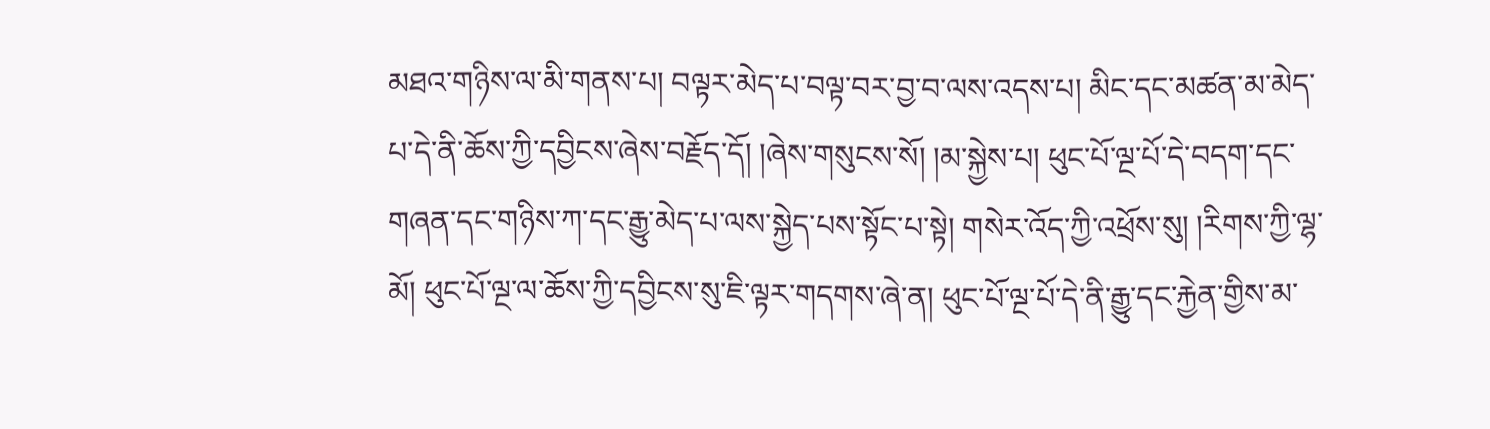མཐའ་གཉིས་ལ་མི་གནས་པ། བལྟར་མེད་པ་བལྟ་བར་བྱ་བ་ལས་འདས་པ། མིང་དང་མཚན་མ་མེད་པ་དེ་ནི་ཆོས་ཀྱི་དབྱིངས་ཞེས་བརྗོད་དོ། །ཞེས་གསུངས་སོ། །མ་སྐྱེས་པ། ཕུང་པོ་ལྔ་པོ་དེ་བདག་དང་གཞན་དང་གཉིས་ཀ་དང་རྒྱུ་མེད་པ་ལས་སྐྱེད་པས་སྟོང་པ་སྟེ། གསེར་འོད་ཀྱི་འཕྲོས་སུ། །རིགས་ཀྱི་ལྷ་མོ། ཕུང་པོ་ལྔ་ལ་ཆོས་ཀྱི་དབྱིངས་སུ་ཇི་ལྟར་གདགས་ཞེ་ན། ཕུང་པོ་ལྔ་པོ་དེ་ནི་རྒྱུ་དང་རྐྱེན་གྱིས་མ་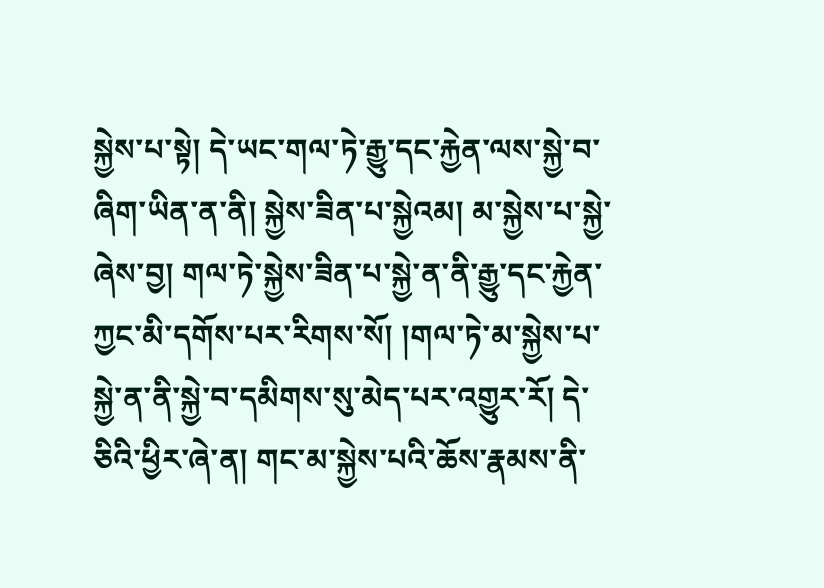སྐྱེས་པ་སྟེ། དེ་ཡང་གལ་ཏེ་རྒྱུ་དང་རྐྱེན་ལས་སྐྱེ་བ་ཞིག་ཡིན་ན་ནི། སྐྱེས་ཟིན་པ་སྐྱེའམ། མ་སྐྱེས་པ་སྐྱེ་ཞེས་བྱ། གལ་ཏེ་སྐྱེས་ཟིན་པ་སྐྱེ་ན་ནི་རྒྱུ་དང་རྐྱེན་ཀྱང་མི་དགོས་པར་རིགས་སོ། །གལ་ཏེ་མ་སྐྱེས་པ་སྐྱེ་ན་ནི་སྐྱེ་བ་དམིགས་སུ་མེད་པར་འགྱུར་རོ། དེ་ཅིའི་ཕྱིར་ཞེ་ན། གང་མ་སྐྱེས་པའི་ཆོས་རྣམས་ནི་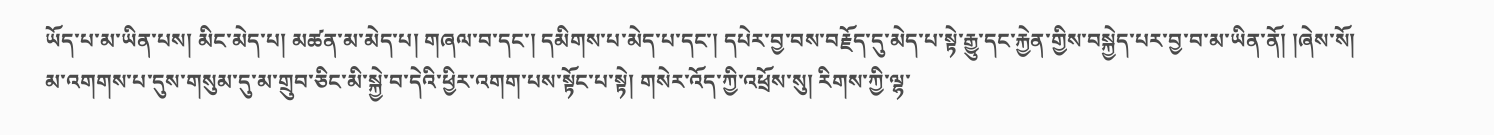ཡོད་པ་མ་ཡིན་པས། མིང་མེད་པ། མཚན་མ་མེད་པ། གཞལ་བ་དང་། དམིགས་པ་མེད་པ་དང་། དཔེར་བྱ་བས་བརྗོད་དུ་མེད་པ་སྟེ་རྒྱུ་དང་རྐྱེན་གྱིས་བསྐྱེད་པར་བྱ་བ་མ་ཡིན་ནོ། །ཞེས་སོ། མ་འགགས་པ་དུས་གསུམ་དུ་མ་གྲུབ་ཅིང་མི་སྐྱེ་བ་དེའི་ཕྱིར་འགག་པས་སྟོང་པ་སྟེ། གསེར་འོད་ཀྱི་འཕྲོས་སུ། རིགས་ཀྱི་ལྷ་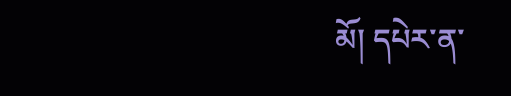མོ། དཔེར་ན་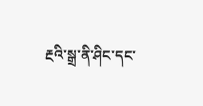རྔའི་སྒྲ་ནི་ཤིང་དང་